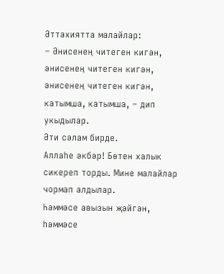Әттәхиятта малайлар:
– Әнисенең читеген кигән, әнисенең читеген кигән, әнисенең читеген кигән, катымша, катымша, – дип укыдылар.
Әти сәлам бирде.
Аллаһе әкбәр! Бөтен халык сикереп торды. Мине малайлар чормап алдылар.
Һәммәсе авызын җәйгән, һәммәсе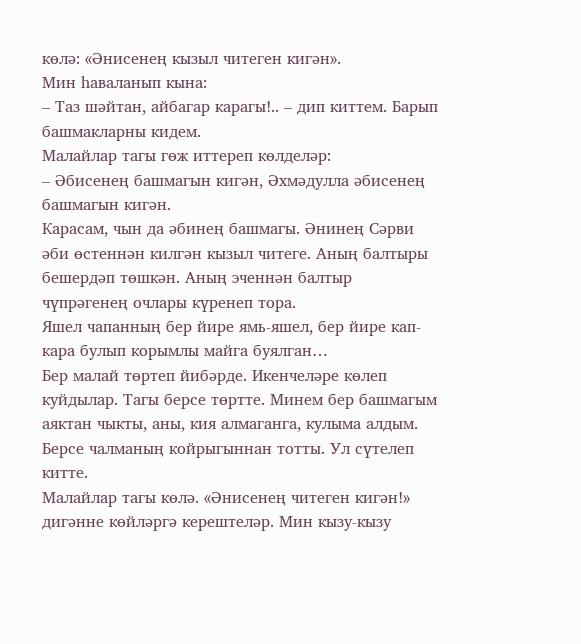көлә: «Әнисенең кызыл читеген кигән».
Мин һаваланып кына:
– Таз шәйтан, айбагар карагы!.. – дип киттем. Барып башмакларны кидем.
Малайлар тагы гөж иттереп көлделәр:
– Әбисенең башмагын кигән, Әхмәдулла әбисенең башмагын кигән.
Карасам, чын да әбинең башмагы. Әнинең Сәрви әби өстеннән килгән кызыл читеге. Аның балтыры бешердәп төшкән. Аның эченнән балтыр чүпрәгенең очлары күренеп тора.
Яшел чапанның бер йире ямь-яшел, бер йире кап-кара булып корымлы майга буялган…
Бер малай төртеп йибәрде. Икенчеләре көлеп куйдылар. Тагы берсе төртте. Минем бер башмагым аяктан чыкты, аны, кия алмаганга, кулыма алдым. Берсе чалманың койрыгыннан тотты. Ул сүтелеп китте.
Малайлар тагы көлә. «Әнисенең читеген кигән!» дигәнне көйләргә керештеләр. Мин кызу-кызу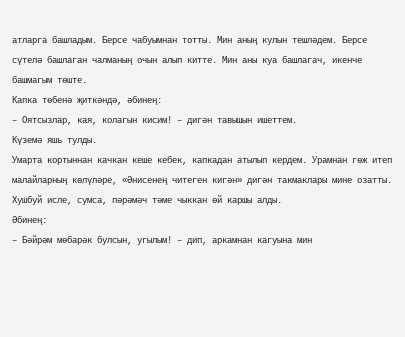атларга башладым. Берсе чабуымнан тотты. Мин аның кулын тешләдем. Берсе сүтелә башлаган чалманың очын алып китте. Мин аны куа башлагач, икенче башмагым төште.
Капка төбенә җиткәндә, әбинең:
– Оятсызлар, кая, колагын кисим! – дигән тавышын ишеттем.
Күземә яшь тулды.
Умарта кортыннан качкан кеше кебек, капкадан атылып кердем. Урамнан гөж итеп малайларның көлүләре, «Әнисенең читеген кигән» дигән такмаклары мине озатты. Хушбуй исле, сумса, пәрәмәч тәме чыккан өй каршы алды.
Әбинең:
– Бәйрәм мөбарәк булсын, угылым! – дип, аркамнан кагуына мин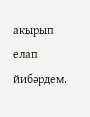акырып елап йибәрдем.